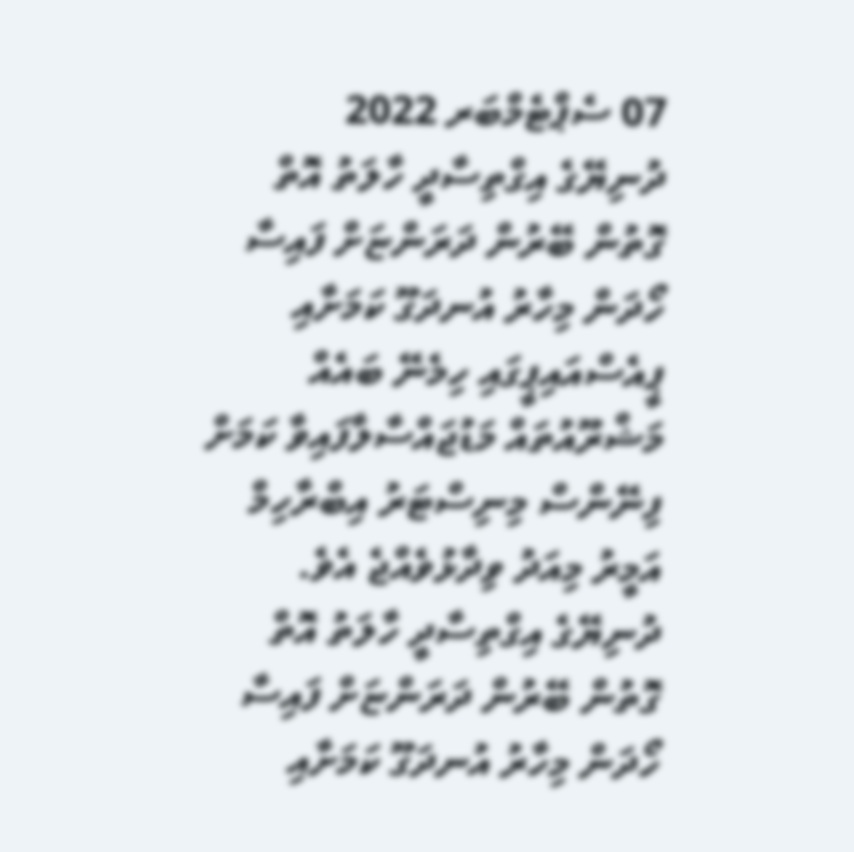07 ސެޕްޓެމްބަރ 2022
ދުނިޔޭގެ އިގްތިސާދީ ހާލަތު އޮތް ގޮތުން ބޭރުން ދަރަންޏަށް ފައިސާ ހޯދަން މިހާރު އުނދަގޫ ކަމަށާއި ޕީއެސްއައިޕީގައި ހިމެނޭ ބައެއް މަޝްރޫއުތައް މަޑުޖައްސާލާފައިވާ ކަމަށް ފިނޭންސް މިނިސްޓަރު އިބްރާހިމް އަމީރު މިއަދު ވިދާޅުވެއްޖެ އެވެ.
ދުނިޔޭގެ އިގްތިސާދީ ހާލަތު އޮތް ގޮތުން ބޭރުން ދަރަންޏަށް ފައިސާ ހޯދަން މިހާރު އުނދަގޫ ކަމަށާއި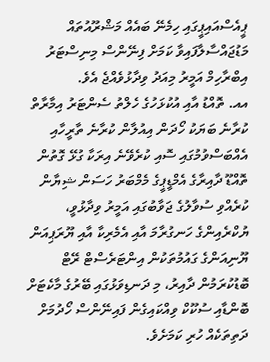ޕީއެސްއައިޕީގައި ހިމެނޭ ބައެއް މަޝްރޫއުތައް މަޑުޖައްސާލާފައިވާ ކަމަށް ފިނޭންސް މިނިސްޓަރު އިބްރާހިމް އަމީރު މިއަދު ވިދާޅުވެއްޖެ އެވެ.
އއ. ތޮއްޑު އާއި އުކުޅަހުގެ ހެލްތު ސެންޓަރު އިމާރާތް ކުރާނެ ބަޔަކު ހޯދަން އިއުލާން ކުރާނެ ތާރީހާއި އެއްބަސްވުމުގައި ސޮއި ކުރެވޭނެ އިރަކާ ގުޅޭ ގޮތުން ތޮއްޑޫ ދާއިރާގެ އެމްޑީޕީގެ މެމްބަރު ހަސަން ޝިޔާން ކުރެއްވި ސުވާލުގެ ޖަވާބުގައި އަމީރު ވިދާޅުވީ، ޔުކްރެއިންގެ ހަނގުރާމަ އާއި އެމެރިކާ އާއި ޔޫރަޕިއަން ޔޫނިއަންގެ ގައުމުތަކުން އިންޓަރެސްޓް ރޭޓް ބޮޑުކުރަމުން ދާއިރު، މި ދަނޑިވަޅުގައި ބޭރުގެ މާކެޓަށް ބޮންޑާއި ސުކޫކް ވިއްކައިގެން ފައިނޭންސް ހޯދުމަށް ދަތިތަކެއް ހުރި ކަމަށެވެ.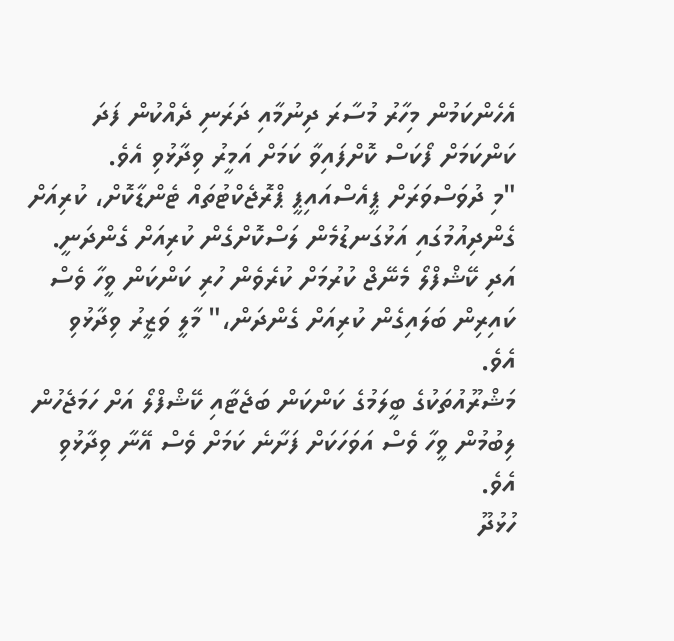އެހެންކަމުން މިހާރު މުސާރަ ދިނުމާއި ދަރަނި ދެއްކުން ފަދަ ކަންކަމަށް ފޯކަސް ކޮށްފައިވާ ކަމަށް އަމީރު ވިދާޅުވި އެވެ.
"މި ދުވަސްވަރަށް ޕީއެސްއައިޕީ ޕްރޮޖެކްޓުތައް ޓެންޑާކޮށް، ކުރިއަށް ގެންދިއުމުގައި އަޅުގަނޑުމެން ލަސްކޮށްގެން ކުރިއަށް ގެންދަނީ. އަދި ކޭޝްފްލޯ މެނޭޖް ކުރުމަށް ކުރެވެން ހުރި ކަންކަން ވީހާ ވެސް ކައިރިން ބަލައިގެން ކުރިއަށް ގެންދަން،" މާލީ ވަޒީރު ވިދާޅުވި އެވެ.
މަޝްރޫއުތަކުގެ ބީލަމުގެ ކަންކަން ބަޖެޓާއި ކޭޝްފްލޯ އަށް ހަމަޖެހުން ލިބުމުން ވީހާ ވެސް އަވަހަކަށް ފަށާނެ ކަމަށް ވެސް އޭނާ ވިދާޅުވި އެވެ.
ހުޅުދޫ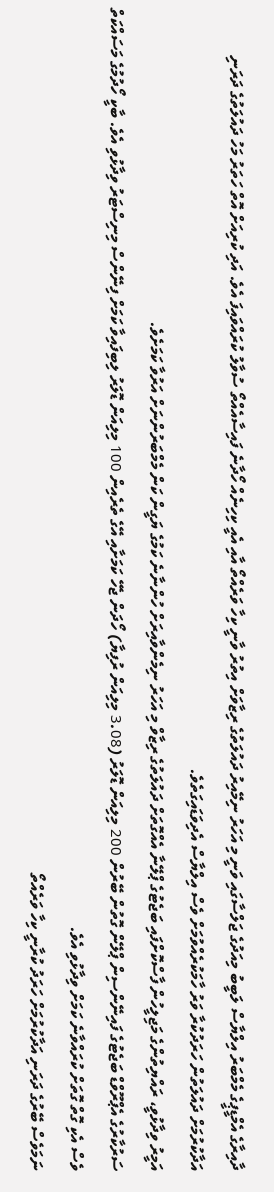ދާއިރާގެ އެމްޑީޕީގެ މެމްބަރު އިލްޔާސް ލަބީބު މިއަދުގެ ޖަލްސާގައި ވަނީ މި އަހަރު ނިމޭއިރު ދައުލަތުގެ ރިޒާވަށް އިތުރު ވާނީ ކިހާ ވަރެއްތޯ އާއި އެއީ ކިހިނެއް ހޯދާނެ ފައިސާއެއްތޯ ސުވާލު ކުރައްވައިފަ އެވެ. އަދި ކުރިއަށް އޮތް ހަތަރު މަހު ދައުލަތުގެ ދަރަނި އަދާކުރުމަށް ދައުލަތުން ހަރަދުކުރާ ވަރު ހާމަކުރެއްވުމަށް ވެސް އިލްޔާސް އެދިވަޑައިގަތެވެ.
އަމީރު ވިދާޅުވީ، ރައްޔިތުންގެ މަޖިލީހުން ފާސްކޮށްފައި ބަޖެޓުގެ ޕްލޭނާ އެއްގޮތަށް ދައުލަތުގެ ރިޒާވް މި އަހަރު ނިމެންވާއިރަށް ހުންނާނެ ކަމުގެ ޔަގީން ކަން މެމްބަރުންނަށް އަރުވާ ކަމަށެވެ.
ސަރުކާރުގެ އެޕްރޫވްޑް ބަޖެޓުގެ ފައިނޭންސިން ޕްލޭން ގޮތުން ބޭރުން 200 މިލިއަން ޑޮލަރު (3.08 މިލިއަން ރުފިޔާ) ހޯދަން ޖެހޭ ކަމަށާއި އޭގެ ތެރެއިން 100 މިލިއަން ޑޮލަރު ލިބިފައިވާ ކަމަށް ފިނޭންސް މިނިސްޓަރު ވިދާޅުވި އެވެ. ބާކީ ހޯދުމުގެ މަސައްކަތް ވެސް އެކި ގޮތް ގޮތަށް ކުރައްވާނެ ކަމަށް ވިދާޅުވި އެވެ.
ނަމަވެސް ބޭރުގެ ދަރަނި އަދާކުރުމަށް ހަރަދު ކުރާނީ ކިހާ ވަރެއްތޯ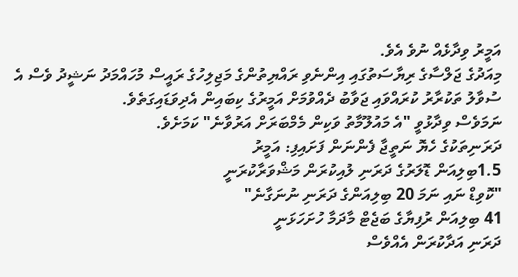އަމީރު ވިދާޅެއް ނުވެ އެވެ.
މިއަދުގެ ޖަލްސާގެ ރިޔާސަތުގައި އިންނެވި ރައްޔިތުންގެ މަޖިލިހުގެ ރައީސް މުހައްމަދު ނަޝީދު ވެސް އެ ސުވާލު ތަކުރާރު ކުރައްވައި ޖަވާބު ދެއްވުމަށް އަމީރުގެ ކިބައިން އެދިވަޑައިގަތެވެ.
ނަމަވެސް ވިދާޅުވީ "އެ މައުލޫމާތު ވަކިން މެމްބަރަށް އަރުވާނެ" ކަމަށެވެ.
ދަރަނިތަކުގެ ހެޔޮ ނަތީޖާ ފެންނަން ފަށައިފި: އަމީރު
1.5ބިލިއަން ޑޮލަރުގެ ދަރަނި ލުއިކުރަން މަޝްވަރާކުރަނީ
"ކޮވިޑް ނައި ނަމަ 20 ބިލިއަންގެ ދަރަނި ނުނަގާނެ"
41 ބިލިއަން ރުފިޔާގެ ބަޖެޓް މާދަމާ ހުށަހަޅަނީ
ދަރަނި އަދާކުރަން އެއްވެސް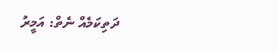ދަތިކަމެއް ނެތް: އަމީރު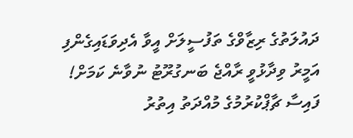ދައުލަތުގެ ރިޒާވްގެ ތަފުސީލަށް އީވާ އެދިވަޑައިގެންފި
އަމީރު ވިދާޅުވީ ރާއްޖެ ބަނގުރޫޓު ނުވާނެ ކަމަށް!
ފައިސާ ޗާޕްކުރުމުގެ މުއްދަތު އިތުރު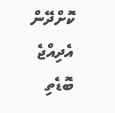ކޮށްދޭން އެދިއްޖެ
ބޮޑެތި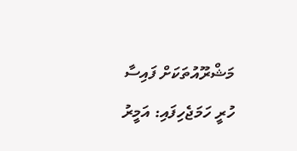މަޝްރޫއުތަކަށް ފައިސާ ހުރީ ހަމަޖެހިފައި: އަމީރު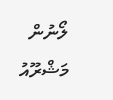ލޯނުން މަޝްރޫއު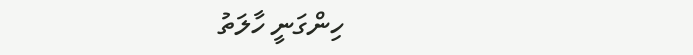ހިންގަނީ ހާލަތު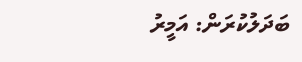ބަދަލުކުރަން: އަމީރު